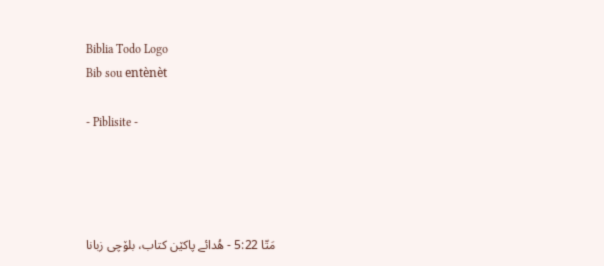Biblia Todo Logo
Bib sou entènèt

- Piblisite -




مَتّا 5:22 - هُدائے پاکێن کتاب، بلۆچی زبانا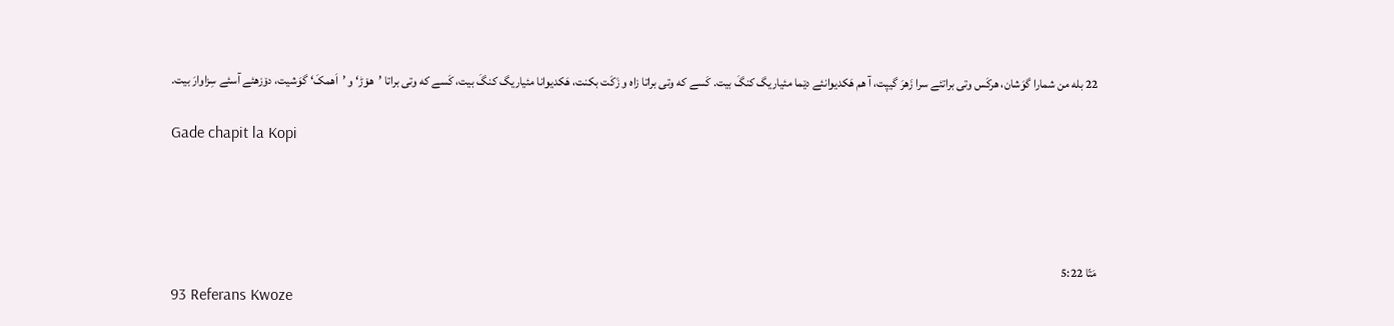22 بله من شمارا گوَشان، هرکَس وتی براتئے سرا زَهرَ گیپت، آ هم هَکدیوانئے دێما مئیاریگ کنگَ بیت. کَسے که وتی براتا زاه و زَکَت بکنت، هَکدیوانا مئیاریگ کنگَ بیت، کَسے که وتی براتا ’هۆڑ‘ و ’اَهمکَ‘ گوَشیت، دۆزهئے آسئے سِزاوارَ بیت.

Gade chapit la Kopi




مَتّا 5:22
93 Referans Kwoze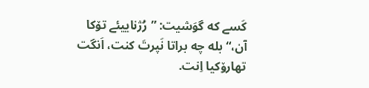کَسے که گوَشیت: ”رُژناییئے تۆکا آن،“ بله چه براتا نَپرتَ کنت، اَنگت تهارۆکیا اِنت.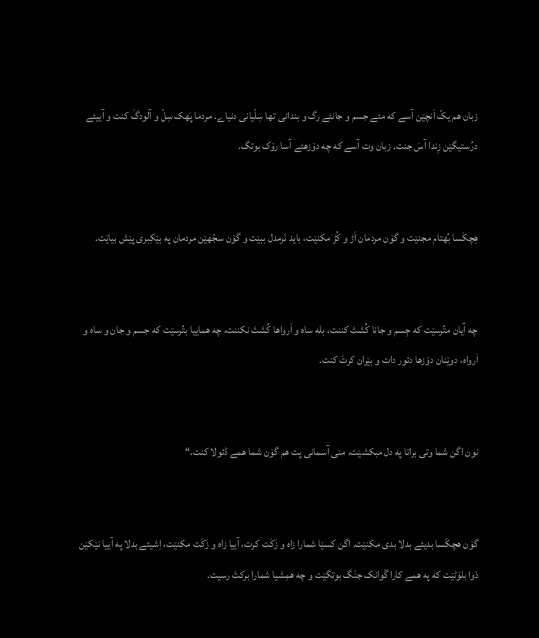زبان هم یکّ اَنچێن آسے که مئے جسم و جانئے رگ و بندانی تها سِلّیانی دنیاے. مردما پَهک سِلّ و آلودگَ کنت و آییئے درُستیگێن زِندا آسَ جنت. زبان وت آسے که چه دۆزهئے آسا رۆک بوتگ.


هِچکَسا بُهتام مجنێت و گۆن مردمان اَڑ و کُڑ مکنێت، باید نَرمدل ببێت و گۆن سجّهێن مردمان په بێکِبری پێش بیاێت.


چه آیان متُرسێت که جِسم و جانا کُشتَ کننت، بله ساه و اَرواها کُشتَ نکننت، چه هماییا بتُرسێت که جسم و جان و ساه و اَرواه، دوێنان دۆزها دئور دات و بێران کرتَ کنت.


نون اگن شما وتی براتا په دل مبکشێت، منی آسمانی پت هم گۆن شما همے ڈئولا کنت.“


گۆن هچکَسا بدیئے بدلا بدی مکنێت. اگن کسێا شمارا زاه و زَکَت کرت، آییا زاه و زَکَت مکنێت، اِشیئے بدلا په آییا نێکێن دْوا بلۆٹێت که په همے کارا گْوانک جنَگ بوتگێت و چه همِشیا شمارا برکتَ رسیت.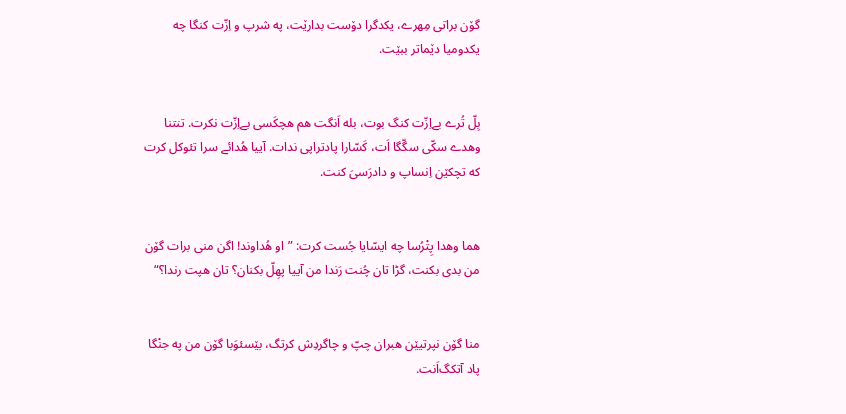گۆن براتی مِهرے، یکدگرا دۆست بدارێت، په شرپ و اِزّت کنگا چه یکدومیا دێماتر ببێت.


بِلّ تُرے بےاِزّت کنگ بوت، بله اَنگت هم هچکَسی بےاِزّت نکرت. تنتنا وهدے سکّی سگّگا اَت، کَسّارا پادتراپی ندات. آییا هُدائے سرا تئوکل کرت که تچکێن اِنساپ و دادرَسیَ کنت.


هما وهدا پِتْرُسا چه ایسّایا جُست کرت: ”او هُداوند! اگن منی برات گۆن من بدی بکنت، گڑا تان چُنت رَندا من آییا پهِلّ بکنان؟ تان هپت رندا؟“


منا گۆن نپرتیێن هبران چپّ و چاگردِش کرتگ، بێسئوَبا گۆن من په جنْگا پاد آتکگ‌اَنت.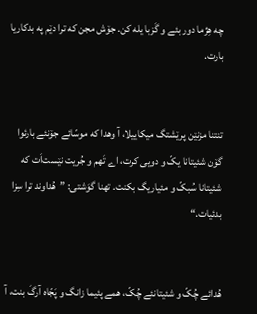چه هِژما دور بئے و گَزبا یله کن. جۆش مجن که ترا دێم په بدکاریا بارت.


تنتنا مزنێن پرێشتگ میکاییلا، آ وهدا که موسّائے جۆنئے بارئوا گۆن شئیتانا یکّ و دویی کرت، اے تَهم و جُریت نێست‌اَت که شئیتانا سُبکّ و مئیاریگ بکنت. تهنا گوَشتی: ”هُداوند ترا سِزا بدئیات.“


هُدائے چُکّ و شئیتانئے چُکّ، همے پئیما زانگ و پَجّاه آرگَ بنت، آ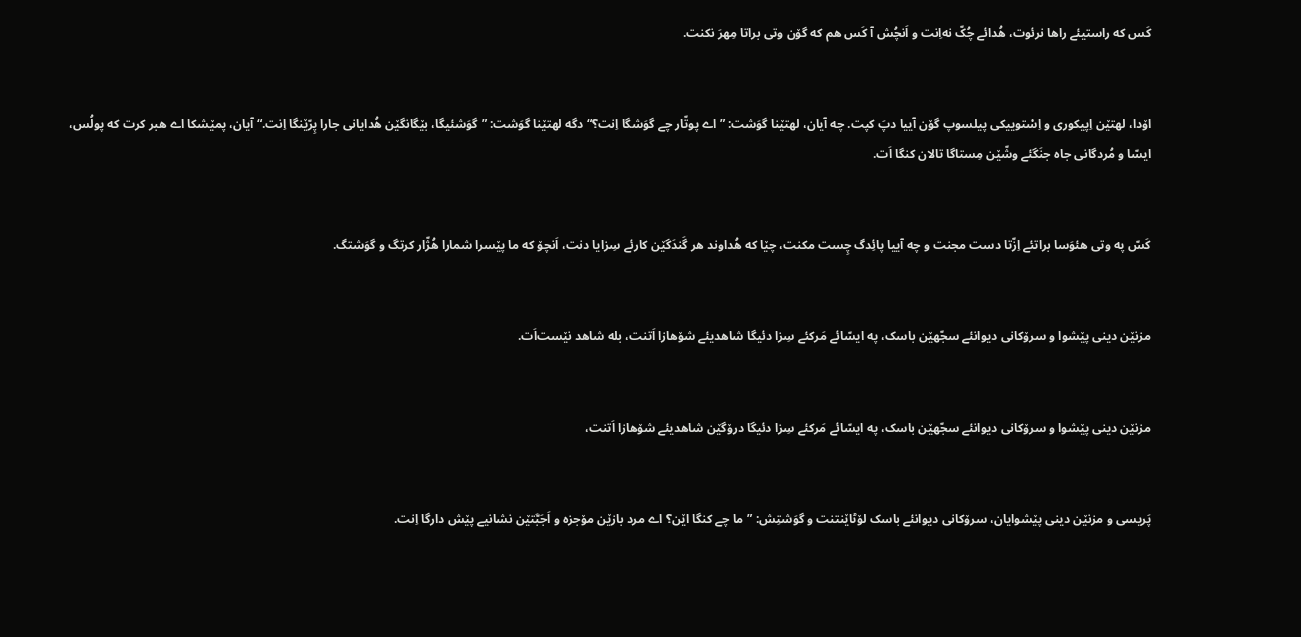کَس که راستیئے راها نرئوت، هُدائے چُکّ نه‌اِنت و اَنچُش آ کَس هم که گۆن وتی براتا مِهرَ نکنت.


اۆدا، لهتێن اِپیکوری و اِسْتوییکی پیلسوپ گۆن آییا دپَ کپت. چه آیان، لهتێنا گوَشت: ”اے پوتّار چے گوَشگا اِنت؟“ دگه لهتێنا گوَشت: ”گوَشئیگا، بێگانگێن هُدایانی جارا پِرّێنگا اِنت.“ آیان، پمێشکا اے هبر کرت که پولُس، ایسّا و مُردگانی جاه جنَگئے وشّێن مِستاگا تالان کنگا اَت.


کَسّ په وتی هئوَسا براتئے اِزّتا دست مجنت و چه آییا پائِدگ چِست مکنت، چێا که هُداوند هر گَندَگێن کارئے سِزایا دنت، اَنچۆ که ما پێسرا شمارا هُژّار کرتگ و گوَشتگ.


مزنێن دینی پێشوا و سرۆکانی دیوانئے سجّهێن باسک، په ایسّائے مَرکئے سِزا دئیگا شاهدیئے شۆهازا اَتنت، بله شاهد نێست‌اَت.


مزنێن دینی پێشوا و سرۆکانی دیوانئے سجّهێن باسک، په ایسّائے مَرکئے سِزا دئیگا درۆگێن شاهدیئے شۆهازا اَتنت،


پَریسی و مزنێن دینی پێشوایان، سرۆکانی دیوانئے باسک لۆٹاێنتنت و گوَشتِش: ”ما چے کنگا اێن؟ اے مرد بازێن مۆجزه و اَجَبَّتێن نشانیے پێش دارگا اِنت.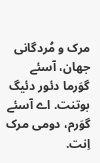مرک و مُردگانی جهان، آسئے گوَرما دئور دئیگ بوتنت. اے آسئے گوَرم، دومی مرک اِنت.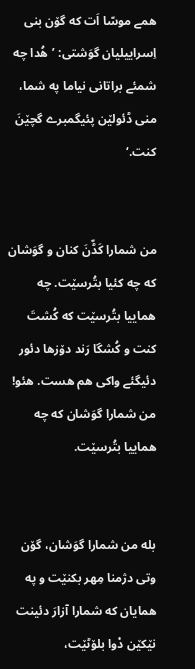همے موسّا اَت که گۆن بنی اِسراییلیان گوَشتی: ’هُدا چه شمئے براتانی نیاما په شما، منی ڈئولێن پئیگمبرے گچێنَ کنت.‘


من شمارا کَڈّنَ کنان و گوَشان که چه کئیا بتُرسێت. چه هماییا بتُرسێت که کُشتَ کنت و کُشگا رَند دۆزها دئور دئیگئے واکی هم هست. هئو! من شمارا گوَشان که چه هماییا بتُرسێت.


بله من شمارا گوَشان، گۆن وتی دژمنا مِهر بکنێت و په همایان که شمارا آزارَ دئینت نێکێن دْوا بلۆٹێت،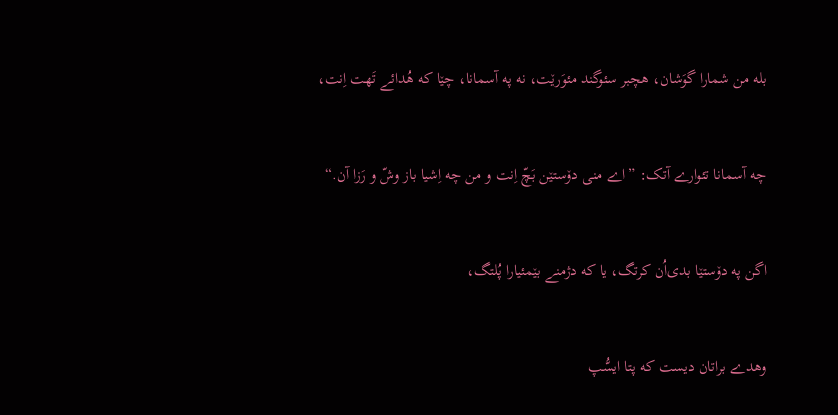بله من شمارا گوَشان، هچبر سئوگند مئوَرێت، نه په آسمانا، چێا که هُدائے تَهت اِنت،


چه آسمانا تئوارے آتک: ”اے منی دۆستێن بَچّ اِنت و من چه اِشیا باز وشّ و رَزا آن.“


اگن په دۆستێا بدی‌اُن کرتگ، یا که دژمنے بێمئیارا پُلتگ،


وهدے براتان دیست که پتا ایسُّپ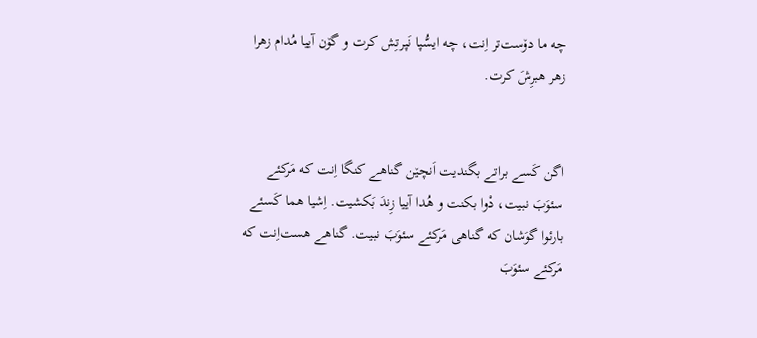چه ما دۆست‌تر اِنت، چه ایسُّپا نَپرتِش کرت و گۆن آییا مُدام زهرا زهر هبرِشَ کرت.


اگن کَسے براتے بگندیت اَنچێن گناهے کنگا اِنت که مَرکئے سئوَبَ نبیت، دْوا بکنت و هُدا آییا زِندَ بَکشیت. اِشیا هما کَسئے بارئوا گوَشان که گناهی مَرکئے سئوَبَ نبیت. گناهے هست‌اِنت که مَرکئے سئوَبَ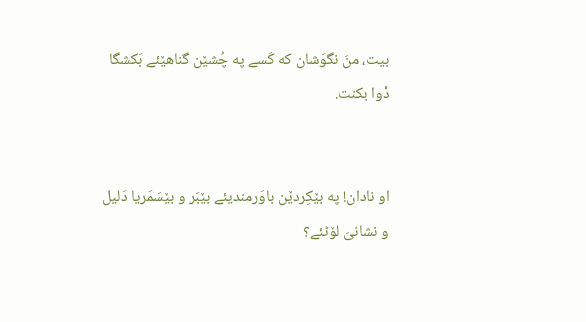بیت، منَ نگوَشان که کَسے په چُشێن گناهێئے بَکشگا دْوا بکنت.


او نادان! په بێکِردێن باوَرمندیئے بێبَر و بێسَمَریا دَلیل و نشانیَ لۆٹئے؟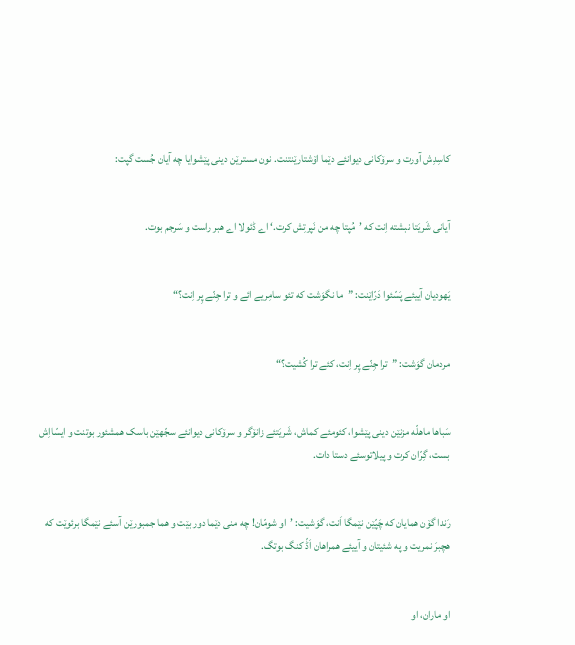کاسِدِش آورت و سرۆکانی دیوانئے دێما اۆشتارێنتنت. نون مسترێن دینی پێشوایا چه آیان جُست گپت:


آیانی شَریَتا نبشته اِنت که ’مُپتا چه من نَپرتِش کرت.‘ اے ڈئولا اے هبر راست و سَرجم بوت.


یَهودیان آییئے پَسّئوا دَرّاێنت: ”ما نگوَشت که تئو سامِریے ائے و ترا جِنّے پِر اِنت؟“


مردمان گوَشت: ”ترا جِنّے پِر اِنت، کئے ترا کُشیت؟“


سَباها ماهلّه مزنێن دینی پێشوا، کئومئے کماش، شَریَتئے زانۆگر و سرۆکانی دیوانئے سجّهێن باسک همشئور بوتنت و ایسّااِش بست، گِرّان کرت و پیلاتوسئے دستا دات.


رَندا گۆن همایان که چَپّێن نێمگا اَنت، گوَشیت: ’او شومّان! چه منی دێما دور بێت و هما جمبورێن آسئے نێمگا برئوێت که هچبرَ نمریت و په شئیتان و آییئے همراهان اَڈّ کنگ بوتگ.


او ماران، او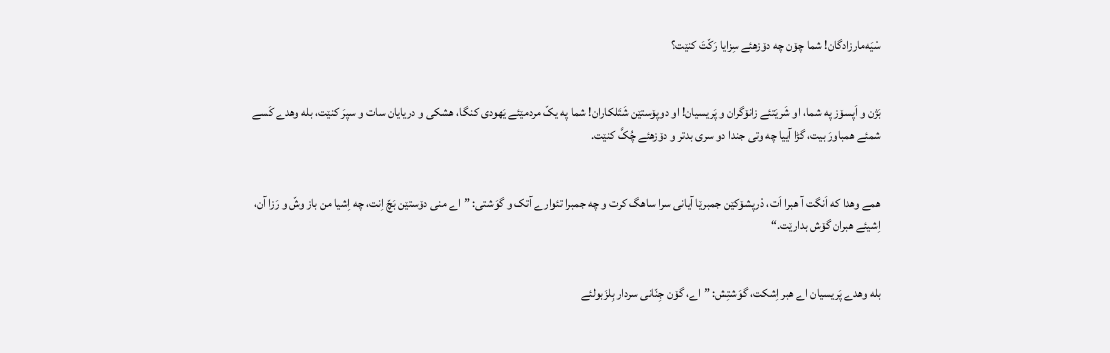سْیَه‌مارزادگان! شما چۆن چه دۆزهئے سِزایا رَکّتَ کنێت؟


بَژن و اَپسۆز په شما، او شَریَتئے زانۆگران و پَریسیان! او دوپۆستێن شَتَلکاران! شما په یکّ مردمێئے یَهودی کنگا، هشکی و دریایان سات و سپرَ کنێت، بله وهدے کَسے شمئے همباورَ بیت، گڑا آییا چه وتی جندا دو سری بدتر و دۆزهئے چُکَّ کنێت.


همے وهدا که اَنگت آ هبرا اَت، دْرپشۆکێن جمبرێا آیانی سرا ساهگ کرت و چه جمبرا تئوارے آتک و گوَشتی: ”اے منی دۆستێن بَچّ اِنت، چه اِشیا من باز وشّ و رَزا آن، اِشیئے هبران گۆش بدارێت.“


بله وهدے پَریسیان اے هبر اِشکت، گوَشتِش: ”اے، گۆن جِنّانی سردار بِلزَبولئے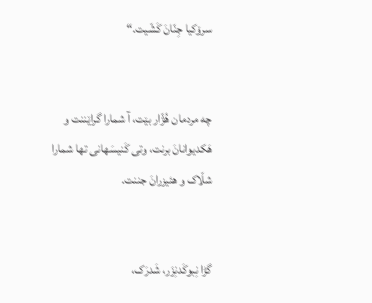سرۆکیا جِنّانَ کَشّیت.“


چه مردمان هُژّار بێت، آ شمارا گراێننت و هَکدیوانانَ برنت، وتی کَنیسَهانی تها شمارا شلّاک و هئیزرانَ جننت.


گڑا نِبوکَدنِزَر، شَدرَک،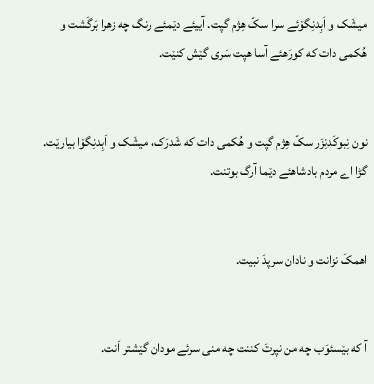میشَک و اَبِدنِگۆئے سرا سکّ هِژم گپت. آییئے دێمئے رنگ چه زهرا بَرگَشت و هُکمی دات که کورَهئے آسا هپت سَری گێش کنێت.


نون نِبوکَدنِزَر سکّ هِژم گپت و هُکمی دات که شَدرَک، میشَک و اَبِدنِگۆا بیارێت. گڑا اے مردم بادشاهئے دێما آرگ بوتنت.


اهمکَ نزانت و نادان سرپدَ نبیت.


آ که بێسئوَب چه من نپرتَ کننت چه منی سرئے مودان گێشتر اَنت.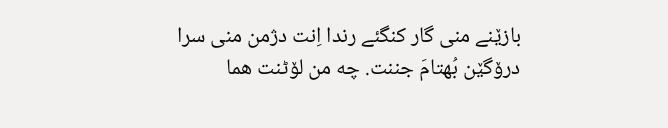بازێنے منی گار کنگئے رندا اِنت دژمن منی سرا درۆگێن بُهتامَ جننت. چه من لۆٹنت هما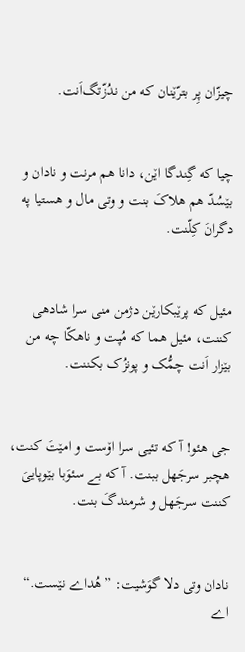چیزّان پِر بترّێنان که من ندُزّتگ‌اَنت.


چیا که گِندگا اێن، دانا هم مرنت و نادان و بێسُدّ هم هلاکَ بنت و وتی مال و هستیا په دگرانَ کِلّنت.


مئیل که پرێبکارێن دژمن منی سرا شادهی کننت، مئیل هما که مُپت و ناهکّا چه من بێزار اَنت چمُّک و پونزُک بکننت.


جی هئو! آ که تئیی سرا اۆست و امێتَ کنت، هچبر سرجَهل ببنت. آ که بے سئوَبا بێوپاییَ کننت سرجَهل و شرمندگَ بنت.


نادان وتی دلا گوَشیت: ”هُداے نێست.“ اے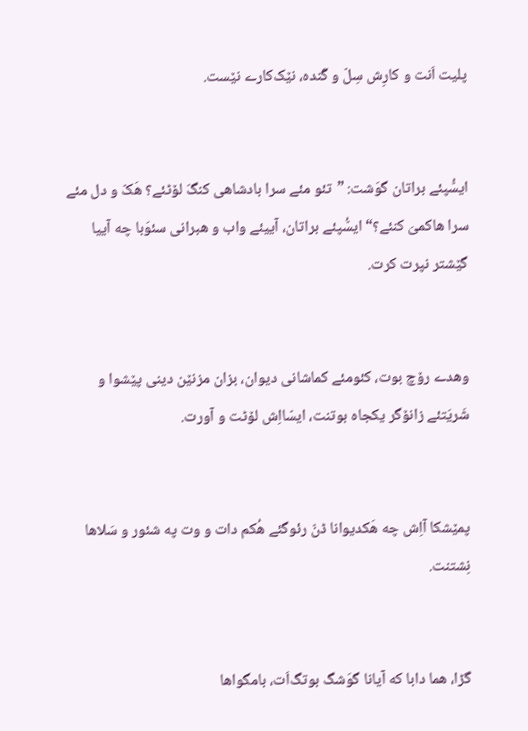پلیت اَنت و کارِش سِلّ و گَنده، نێک‌کارے نێست.


ایسُّپئے براتان گوَشت: ”تئو مئے سرا بادشاهی کنگَ لۆٹئے؟ هَکّ و دل مئے سرا هاکمیَ کنئے؟“ ایسُّپئے براتان، آییئے واب و هبرانی سئوَبا چه آییا گێشتر نپرت کرت.


وهدے رۆچ بوت، کئومئے کماشانی دیوان، بزان مزنێن دینی پێشوا و شَریَتئے زانۆگر یکجاه بوتنت، ایسّااِش لۆٹت و آورت.


پمێشکا آاِش چه هَکدیوانا ڈنّ رئوگئے هُکم دات و وت په شئور و سَلاها نِشتنت.


گڑا، هما دابا که آیانا گوَشگ بوتگ‌اَت، بامگواها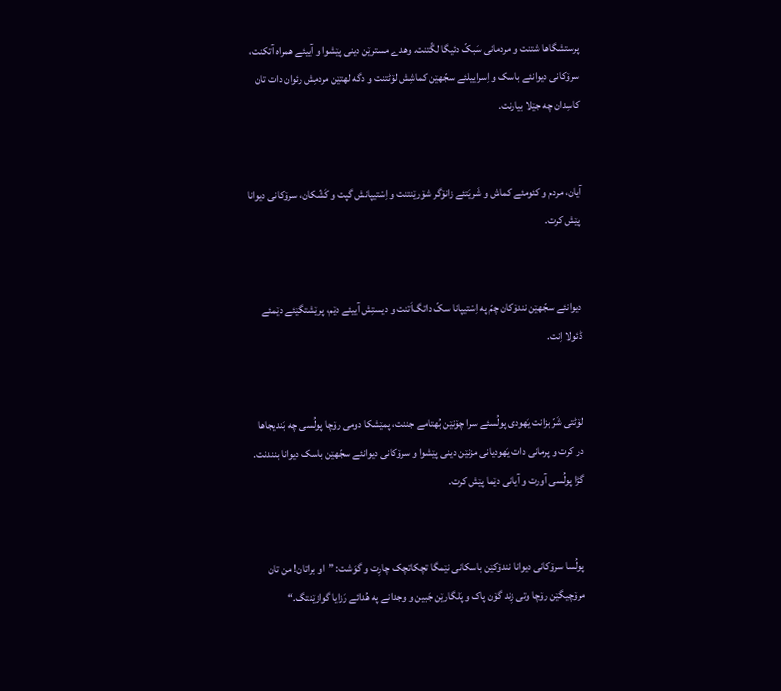پرستشگاها شتنت و مردمانی سَبکّ دئیگا لگّتنت. وهدے مسترێن دینی پێشوا و آییئے همراه آتکنت، سرۆکانی دیوانئے باسک و اِسراییلئے سجّهێن کماشِش لۆٹتنت و دگه لهتێن مردمِش رئوان دات تان کاسِدان چه جێلا بیارنت.


آیان، مردم و کئومئے کماش و شَریَتئے زانۆگر شۆرێنتنت و اِسْتیپانش گپت و کَشّکان، سرۆکانی دیوانا پێش کرت.


دیوانئے سجّهێن نندۆکان چمّ په اِسْتیپانا سکّ داتگ‌اَتنت و دیستِش آییئے دێم، پرێشتگێئے دێمئے ڈئولا اِنت.


لۆٹتی شَرّ بزانت یَهودی پولُسئے سرا چۆنێن بُهتامے جننت، پمێشکا دومی رۆچا پولُسی چه بَندیجاها در کرت و پرمانی دات یَهودیانی مزنێن دینی پێشوا و سرۆکانی دیوانئے سجّهێن باسک دیوانا بنندنت. گڑا پولُسی آورت و آیانی دێما پێش کرت.


پولُسا سرۆکانی دیوانا نندۆکێن باسکانی نێمگا تچکاتچک چارِت و گوَشت: ”او براتان! من تان مرۆچیگێن رۆچا وتی زِند گۆن پاک و پَلگارێن جَبین و وجدانے په هُدائے رَزایا گوازێنتگ.“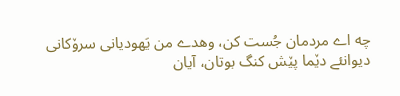چه اے مردمان جُست کن، وهدے من یَهودیانی سرۆکانی دیوانئے دێما پێش کنگ بوتان، آیان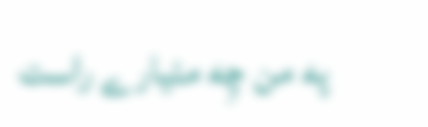په من چِه مئیارے راست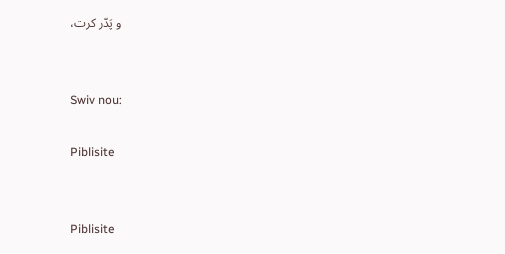و پَدّر کرت،


Swiv nou:

Piblisite


Piblisite